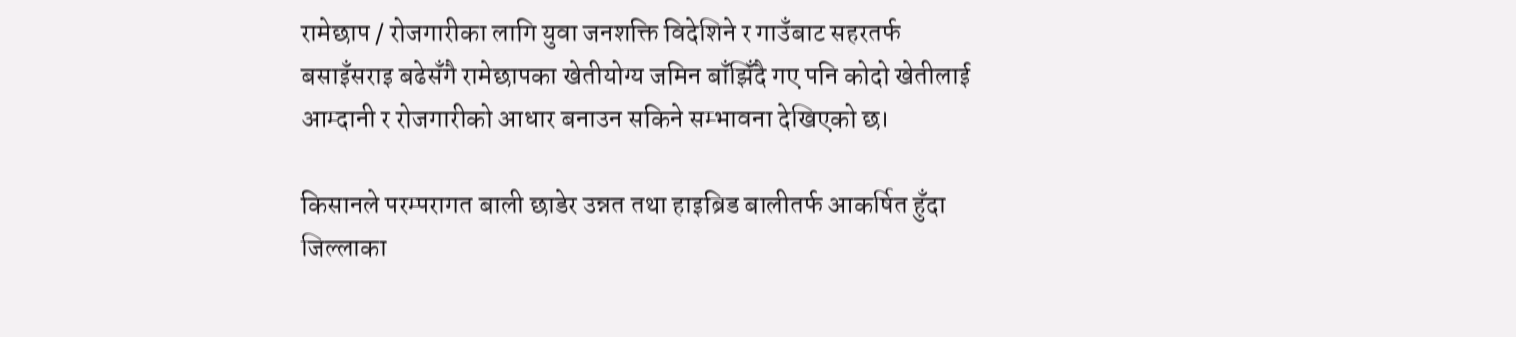रामेछाप / रोजगारीका लागि युवा जनशक्ति विदेशिने र गाउँबाट सहरतर्फ बसाइँसराइ बढेसँगै रामेछापका खेतीयोग्य जमिन बाँझिँदै गए पनि कोदो खेतीलाई आम्दानी र रोजगारीको आधार बनाउन सकिने सम्भावना देखिएको छ।

किसानले परम्परागत बाली छाडेर उन्नत तथा हाइब्रिड बालीतर्फ आकर्षित हुँदा जिल्लाका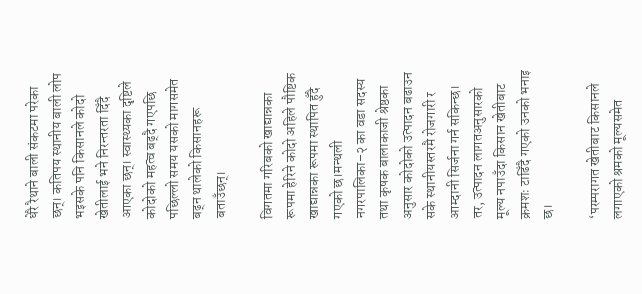धेरै रैथाने बाली संकटमा परेका छन्। कतिपय स्थानीय बाली लोप भइसके पनि किसानले कोदो खेतीलाई भने निरन्तरता दिँदै आएका छन्। स्वास्थ्यका दृष्टिले कोदोको महत्व बढ्दै गएपछि पछिल्लो समय यसको मागसमेत बढ्न थालेको किसानहरू बताउँछन्।

विगतमा गरिबको खाद्यान्नका रूपमा हेरिने कोदो अहिले पौष्टिक खाद्यान्नका रूपमा स्थापित हुँदै गएको छ।मन्थली नगरपालिका–२ का वडा सदस्य तथा कृषक बालाकाजी श्रेष्ठका अनुसार कोदोको उत्पादन बढाउन सके स्थानीयस्तरमै रोजगारी र आम्दानी सिर्जना गर्न सकिन्छ। तर, उत्पादन लागतअनुसारको मूल्य नपाउँदा किसान खेतीबाट क्रमशः टाढिँदै गएको उनको भनाइ छ।

‘परम्परागत खेतीबाट किसानले लगाएको श्रमको मूल्यसमेत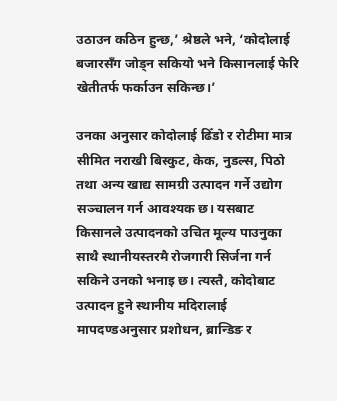उठाउन कठिन हुन्छ,’ श्रेष्ठले भने, ‘कोदोलाई बजारसँग जोड्न सकियो भने किसानलाई फेरि खेतीतर्फ फर्काउन सकिन्छ।’

उनका अनुसार कोदोलाई ढिँडो र रोटीमा मात्र सीमित नराखी बिस्कुट, केक, नुडल्स, पिठो तथा अन्य खाद्य सामग्री उत्पादन गर्ने उद्योग सञ्चालन गर्न आवश्यक छ। यसबाट किसानले उत्पादनको उचित मूल्य पाउनुका साथै स्थानीयस्तरमै रोजगारी सिर्जना गर्न सकिने उनको भनाइ छ। त्यस्तै, कोदोबाट उत्पादन हुने स्थानीय मदिरालाई मापदण्डअनुसार प्रशोधन, ब्रान्डिङ र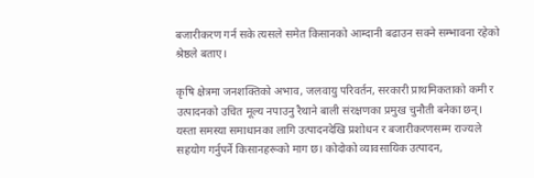बजारीकरण गर्न सके त्यसले समेत किसानको आम्दानी बढाउन सक्ने सम्भावना रहेको श्रेष्ठले बताए।

कृषि क्षेत्रमा जनशक्तिको अभाव, जलवायु परिवर्तन, सरकारी प्राथमिकताको कमी र उत्पादनको उचित मूल्य नपाउनु रैथाने बाली संरक्षणका प्रमुख चुनौती बनेका छन्। यस्ता समस्या समाधानका लागि उत्पादनदेखि प्रशोधन र बजारीकरणसम्म राज्यले सहयोग गर्नुपर्ने किसानहरूको माग छ। कोदोको व्यावसायिक उत्पादन,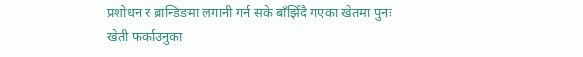प्रशोधन र ब्रान्डिङमा लगानी गर्न सके बाँझिँदै गएका खेतमा पुनः खेती फर्काउनुका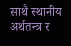साथै स्थानीय अर्थतन्त्र र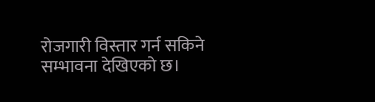रोजगारी विस्तार गर्न सकिने सम्भावना देखिएको छ।